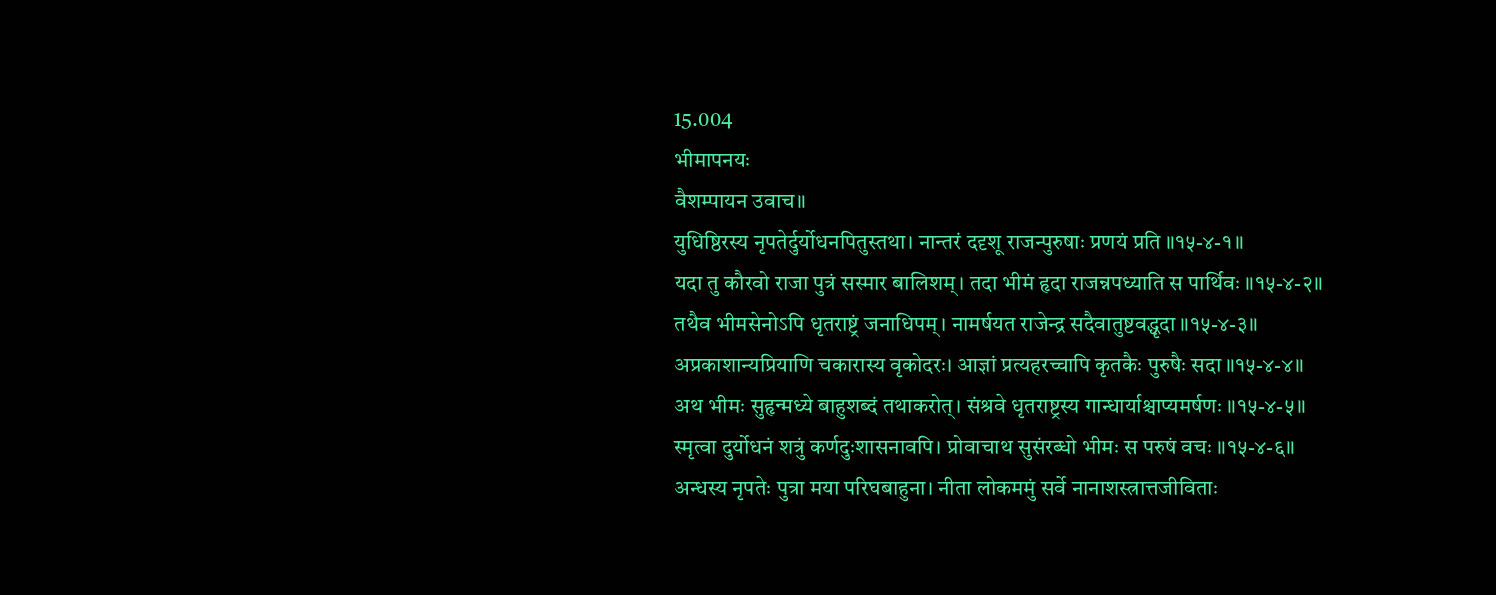15.004
भीमापनयः
वैशम्पायन उवाच॥
युधिष्ठिरस्य नृपतेर्दुर्योधनपितुस्तथा। नान्तरं ददृशू राजन्पुरुषाः प्रणयं प्रति ॥१५-४-१॥
यदा तु कौरवो राजा पुत्रं सस्मार बालिशम्। तदा भीमं हृदा राजन्नपध्याति स पार्थिवः ॥१५-४-२॥
तथैव भीमसेनोऽपि धृतराष्ट्रं जनाधिपम्। नामर्षयत राजेन्द्र सदैवातुष्टवद्धृदा ॥१५-४-३॥
अप्रकाशान्यप्रियाणि चकारास्य वृकोदरः। आज्ञां प्रत्यहरच्चापि कृतकैः पुरुषैः सदा ॥१५-४-४॥
अथ भीमः सुहृन्मध्ये बाहुशब्दं तथाकरोत्। संश्रवे धृतराष्ट्रस्य गान्धार्याश्चाप्यमर्षणः ॥१५-४-५॥
स्मृत्वा दुर्योधनं शत्रुं कर्णदुःशासनावपि। प्रोवाचाथ सुसंरब्धो भीमः स परुषं वचः ॥१५-४-६॥
अन्धस्य नृपतेः पुत्रा मया परिघबाहुना। नीता लोकममुं सर्वे नानाशस्त्रात्तजीविताः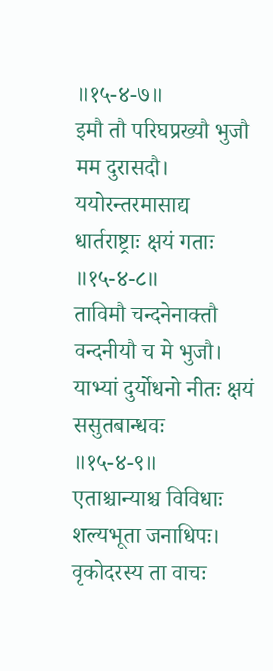॥१५-४-७॥
इमौ तौ परिघप्रख्यौ भुजौ मम दुरासदौ। ययोरन्तरमासाद्य धार्तराष्ट्राः क्षयं गताः ॥१५-४-८॥
ताविमौ चन्दनेनाक्तौ वन्दनीयौ च मे भुजौ। याभ्यां दुर्योधनो नीतः क्षयं ससुतबान्धवः ॥१५-४-९॥
एताश्चान्याश्च विविधाः शल्यभूता जनाधिपः। वृकोदरस्य ता वाचः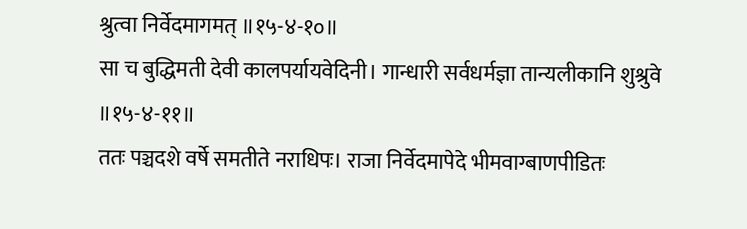श्रुत्वा निर्वेदमागमत् ॥१५-४-१०॥
सा च बुद्धिमती देवी कालपर्यायवेदिनी। गान्धारी सर्वधर्मज्ञा तान्यलीकानि शुश्रुवे ॥१५-४-११॥
ततः पञ्चदशे वर्षे समतीते नराधिपः। राजा निर्वेदमापेदे भीमवाग्बाणपीडितः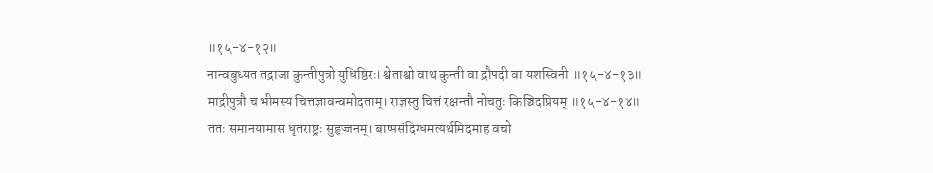॥१५-४-१२॥
नान्वबुध्यत तद्राजा कुन्तीपुत्रो युधिष्ठिरः। श्वेताश्वो वाथ कुन्ती वा द्रौपदी वा यशस्विनी ॥१५-४-१३॥
माद्रीपुत्रौ च भीमस्य चित्तज्ञावन्वमोदताम्। राज्ञस्तु चित्तं रक्षन्तौ नोचतुः किञ्चिदप्रियम् ॥१५-४-१४॥
ततः समानयामास धृतराष्ट्रः सुहृज्जनम्। बाष्पसंदिग्धमत्यर्थमिदमाह वचो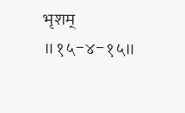भृशम् ॥१५-४-१५॥